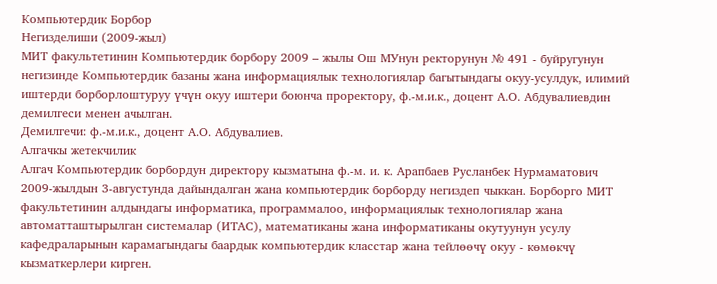Компьютердик Борбор
Негизделиши (2009-жыл)
МИТ факультетинин Компьютердик борбору 2009 – жылы Ош МУнун ректорунун № 491 - буйругунун негизинде Компьютердик базаны жана информациялык технологиялар багытындагы окуу-усулдук, илимий иштерди борборлоштуруу үчүн окуу иштери боюнча проректору, ф.-м.и.к., доцент А.О. Абдувалиевдин демилгеси менен ачылган.
Демилгечи: ф.-м.и.к., доцент А.О. Абдувалиев.
Алгачкы жетекчилик
Алгач Компьютердик борбордун директору кызматына ф.-м. и. к. Арапбаев Русланбек Нурмаматович 2009-жылдын 3-августунда дайындалган жана компьютердик борборду негиздеп чыккан. Борборго МИТ факультетинин алдындагы информатика, программалоо, информациялык технологиялар жана автоматташтырылган системалар (ИТАС), математиканы жана информатиканы окутуунун усулу кафедраларынын карамагындагы баардык компьютердик класстар жана тейлөөчү окуу - көмөкчү кызматкерлери кирген.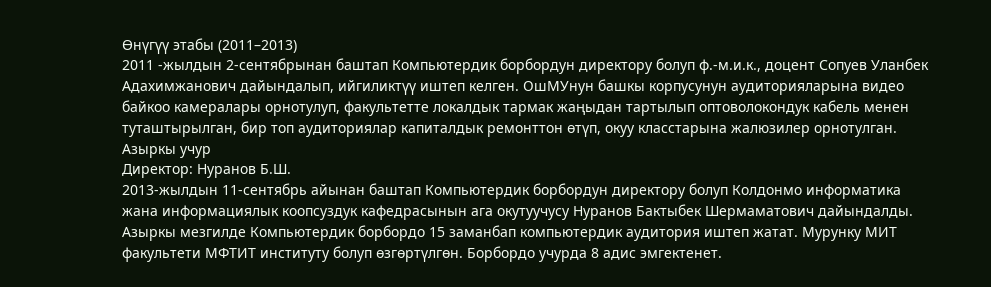Өнүгүү этабы (2011–2013)
2011 -жылдын 2-сентябрынан баштап Компьютердик борбордун директору болуп ф.-м.и.к., доцент Сопуев Уланбек Адахимжанович дайындалып, ийгиликтүү иштеп келген. ОшМУнун башкы корпусунун аудиторияларына видео байкоо камералары орнотулуп, факультетте локалдык тармак жаңыдан тартылып оптоволокондук кабель менен туташтырылган, бир топ аудиториялар капиталдык ремонттон өтүп, окуу класстарына жалюзилер орнотулган.
Азыркы учур
Директор: Нуранов Б.Ш.
2013-жылдын 11-сентябрь айынан баштап Компьютердик борбордун директору болуп Колдонмо информатика жана информациялык коопсуздук кафедрасынын ага окутуучусу Нуранов Бактыбек Шермаматович дайындалды. Азыркы мезгилде Компьютердик борбордо 15 заманбап компьютердик аудитория иштеп жатат. Мурунку МИТ факультети МФТИТ институту болуп өзгөртүлгөн. Борбордо учурда 8 адис эмгектенет.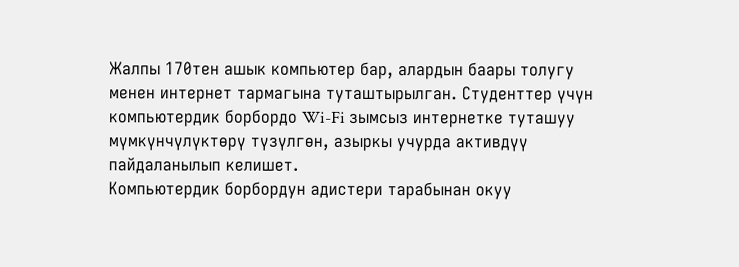Жалпы 170тен ашык компьютер бар, алардын баары толугу менен интернет тармагына туташтырылган. Студенттер үчүн компьютердик борбордо Wi-Fi зымсыз интернетке туташуу мүмкүнчүлүктөрү түзүлгөн, азыркы учурда активдүү пайдаланылып келишет.
Компьютердик борбордун адистери тарабынан окуу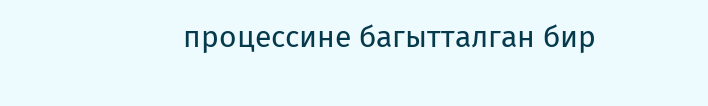процессине багытталган бир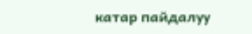катар пайдалуу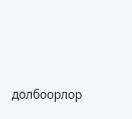долбоорлор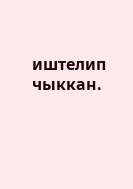иштелип чыккан.